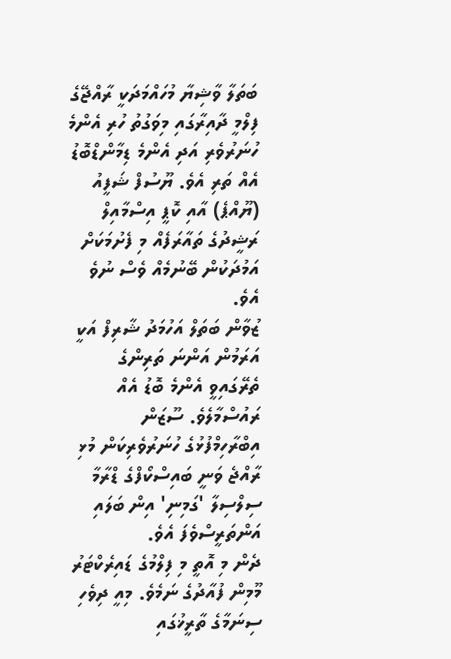ބަތަލާ ވާޝިޔާ މުހައްމަދަކީ ރާއްޖޭގެ ފިލްމީ ދާއިރާގައި މިވަގުތު ހުރި އެންމެ ހުނަރުވެރި އަދި އެންމެ ޑިމާންޑްބޮޑު އެއް ތަރި އެވެ. ޔޫސުފް ޝަފީއު (ޔޫއްޕެ) އާއި ކޮޕީ އިސްމާއިލް ރަޝީދުގެ ތައާރަފެއް މި ފެށުމަކަށް އަމުދަކުން ބޭނުމެއް ވެސް ނުވެ އެވެ.
ޒުވާން ބަތަލް އަހުމަދު ޝާރިފް އަކީ އަރަމުން އަންނަ ތަރިންގެ ތެރޭގައިވީ އެންމެ ބޮޑު އެއް ރައުސްމާލެވެ. ސޫޒަން އިބްރާހިމްފުޅުގެ ހުނަރުވެރިކަން މުޅި ރާއްޖެ ވަނީ ބައިސްކޯފްގެ ޑްރާމާ ސިލްސިލާ 'ގަމިނި' އިން ބަލައި އަންތަރީސްވެފަ އެވެ.
ދެން މި އޮތީ މި ފިލްމުގެ ޑައިރެކްޓަރު މޫމިން ފުއާދުގެ ނަމެވެ. މިއީ ދިވެހި ސިނަމާގެ ތާރީޚުގައި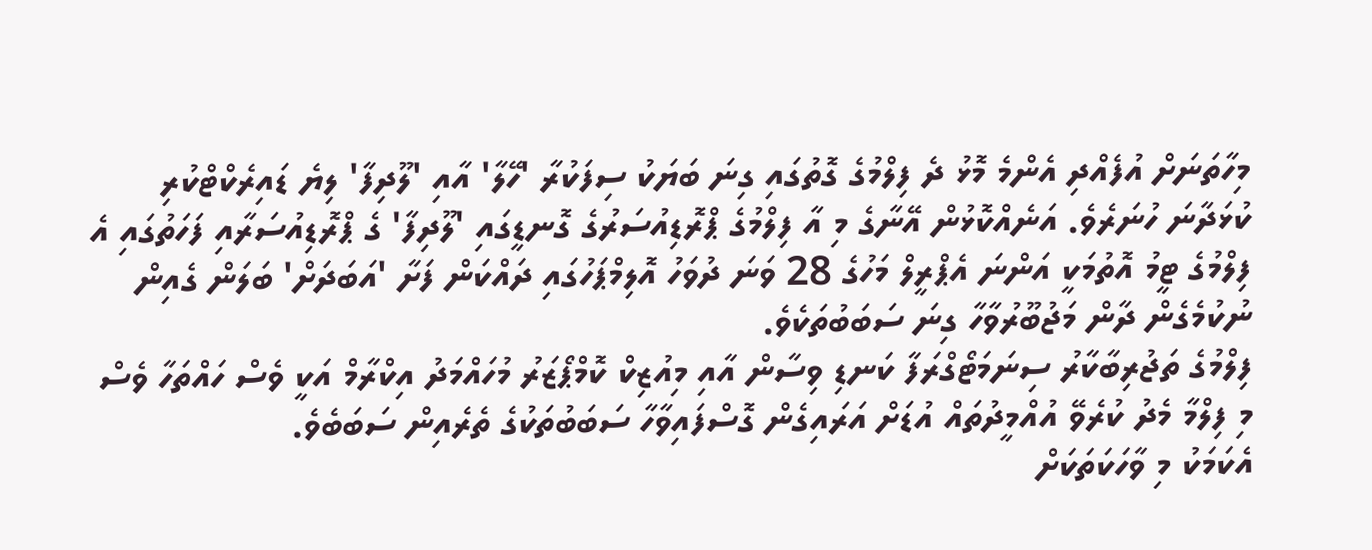މިހާތަނަށް އުފެއްދި އެންމެ މޮޅު ދެ ފިލްމުގެ ގޮތުގައި ގިނަ ބަޔަކު ސިފަކުރާ 'ހޭލާ' އާއި 'ލޫދިފާ' ލިޔެ ޑައިރެކްޓްކުރި ކުޅަދާނަ ހުނަރެވެ. އަނެއްކޮޅުން އޭނާގެ މި އާ ފިލްމުގެ ޕްރޮޑިއުސަރުގެ ގޮނޑީގައި 'ލޫދިފާ' ގެ ޕްރޮޑިއުސަރާއި ފަހަތުގައި އެ ފިލްމުގެ ޓީމު އޮތުމަކީ އަންނަ އެޕްރީލް މަހުގެ 28 ވަނަ ދުވަހު އޮލިމްޕަހުގައި ދައްކަން ފަށާ 'އަބަދަށް' ބަލަން ގެއިން ނުކުމެގެން ދާން މަޖުބޫރުވާހާ ގިނަ ސަބަބުތަކެވެ.
ފިލްމުގެ ތަޖުރިބާކާރު ސިނަމަޓޯގްރަފާ ކަނޑި ވިސާން އާއި މިއުޒިކް ކޮމްޕޯޒަރު މުހައްމަދު އިކްރާމް އަކީ ވެސް ހައްތަހާ ވެސް މި ފިލްމާ މެދު ކުރެވޭ އުއްމީދުތައް އުޑަށް އަރައިގެން ގޮސްފައިވާހާ ސަބަބުތަކުގެ ތެރެއިން ސަބަބެވެ.
އެކަމަކު މި ވާހަކަތަކަށް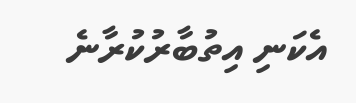އެކަނި އިތުބާރުކުރާނެ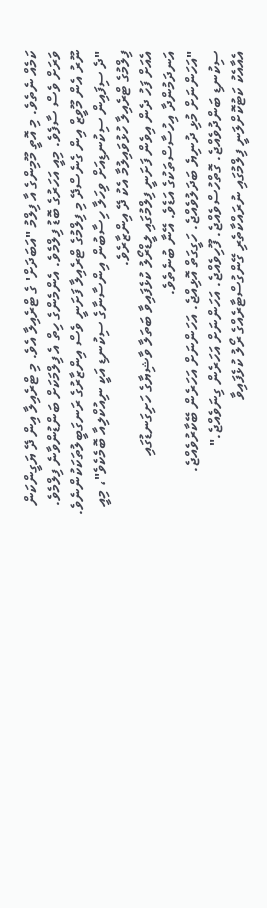ކަމެއް ނެތެވެ. މި އޮތީ މޫމިންގެ އާ ފިލްމު "އަބަދަށް' ގެ ޓްރެއިލާ އެވެ. މި ޓްރެއިލާ އިން ދޭ ޔަގީންކަން ވަރަށް ވެސް ސާފެވެ. މިއީ އަހަރުގެ ބޮޑު ފިލްމެވެ. އެންމެންގެ ހިތް އެ ފިލްމަކަށް ބަންޑުންވާނެ ފިލްމެވެ.
ނޫރު އެން މޫވީޒް އިން ގެނެސްދޭ މި ފިލްމުގެ ޓްރެއިލާ ފަށަނީ ވެސް އިންޒާރުގެ ރަނގަބީލުތަކަކުންނެވެ.
"ދެ ސިފައިން ސިކުނޑިއަށް ވިހަލާ ހިސާބުން އިންސާނާގެ ސިކުނޑި އަކީ ނިއުކްލިއާ ބޮމެކެވެ"، މިއީ ފިލްމުގެ ޓްރެއިލާ ހުޅުވައިލުމާ އެކު ދޭ އިންޒާރެވެ.
އެއަށް ފަހު ދެން އިވެން ފަށަނީ ފިލްމުގައި ލީޑްރޯލު ކުޅެފައިވާ ބަތަލާ ވާޝިޔާގެ ހަށިގަނޑުގައި އަނދަމުންދާ އިހުސާސްތަކުގެ އަޑެވެ. އޭނާ ބުނެތެވެ.
"އަހަންނަށް މުޅި ދުނިޔެ ބަދަލުވެއްޖެ. ހަގީގަތް އޮޅިއްޖެ. އަހަންނަށް އަހަރެން ބޭކާރުވެއްޖެ. ސިކުނޑި ބަންދުވެއްޖެ. ގޮތްހުސްވެއްޖެ. ފޫހިވެއްޖެ. އަހަންނަށް އަހަރެން ގިނަވެއްޖެ."
އެއާއެކު ކަޓުކޮށްލަނީ ފިލްމުގައި ނުރައްކާތެރި ގޭންގުސްޓާރެއްގެ ރޯލު ކުޅެފައިވާ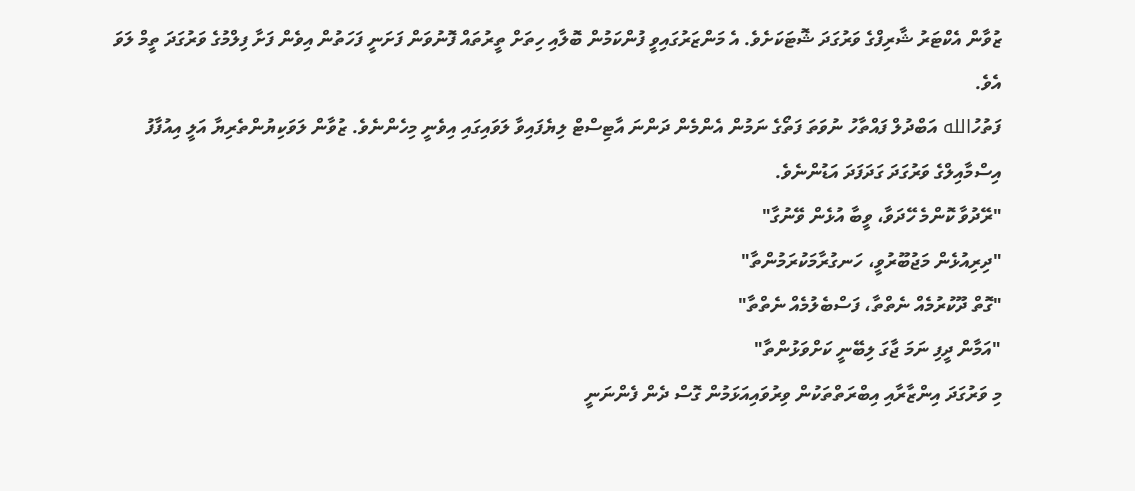ޒުވާން އެކްޓަރު ޝާރިފްގެ ވަރުގަދަ ޝޮޓަކަށެވެ. އެ މަންޒަރުގައިވީ ފުންކަމުން ބޮލާއި ހިތަށް ތީރުތައް ފޮނުވަން ފަށަނީ ފަހަތުން އިވެން ފަށާ ފިލްމުގެ ވަރުގަދަ ތީމް ލަވަ އެވެ.
ފަތުހުالله އަބްދުލް ފައްތާހު ނުވަތަ ފަތޯގެ ނަމުން އެންމެން ދަންނަ އާޓިސްޓް ލިޔެފައިވާ ލަވައިގައި އިވެނީ މިހެންނެވެ. ޒުވާން ލަވަކިޔުންތެރިޔާ އަލީ އިއުފާފު އިސްމާއިލްގެ ވަރުގަދަ ގަދަފަދަ އަޑުންނެވެ.
"ރޭދުވާ ކޮންމެ ހޭދަވާ، ވީބާ އުޅެން ވޭނުގާ"
"ދިރިއުޅެން މަޖުބޫރުވީ، ހަނގުރާމަކުރަމުންތާ"
"ގޮތް ދޫކުރުމެއް ނެތްތާ، ފަސްބެލުމެއް ނެތްތާ"
"އަމާން ދީފި ނަމަ ޖާގަ ލިބޭނީ ކަށްވަޅުންތާ"
މި ވަރުގަދަ އިންޒާރާއި އިބްރަތްތަކުން ވިރުވައިއަޅަމުން ގޮސް ދެން ފެންނަނީ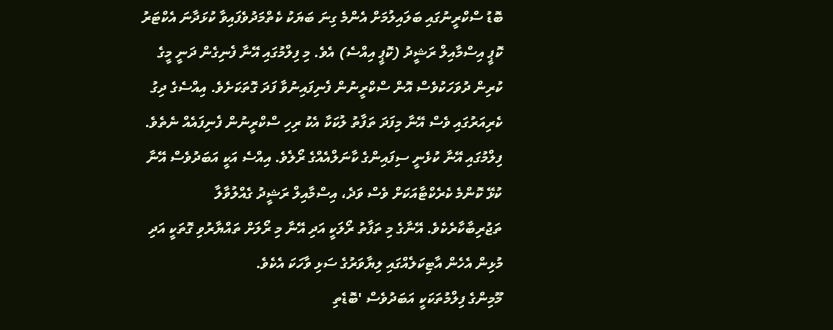ބޮޑު ސްކްރީނުގައި ބަލައިލުމަށް އެންމެ ގިނަ ބަޔަކު ކެތްމަދުވެފައިވާ ކުޅަދާނަ އެކްޓަރު ކޮޕީ އިސްމާއިލް ރަޝީދު (ކޮޕީ އިއްސެ) އެވެ. މި ފިލްމުގައި އޭނާ ފެނިގެން ދަނީ މީގެ ކުރިން ދުވަހަކުވެސް އޮން ސްކްރީނުން ފެނިފައިނުވާ ފަދަ ގޮތަކަށެވެ. އިއްސެގެ ދިގު ކެރިއަރުގައި ވެސް އޭނާ މިފަދަ ތަފާތު ލުކަކާ އެކު ރިހި ސްކްރީނުން ފެނިފައެއް ނެތެވެ.
ފިލްމުގައި އޭނާ ކުޅެނީ ސިފައިންގެ ކާނަލްއެއްގެ ރޯލެވެ. އިއްސެ އަކީ އަބަދުވެސް އޭނާ ކުޅޭ ކޮންމެ ކެރެކްޓާއަކަށް ވެސް ވަދެ، އިސްމާއިލް ރަޝީދު ގެއްލުވާލާ ތަޖުރިބާކާރެކެވެ. އޭނާގެ މި ތަފާތު ރޯލަކީ އަދި އޭނާ މި ރޯލަށް ތައްޔާރުވި ގޮތަކީ އަދި މުޅިން އެހެން އާޓިކަލެއްގައި ލިޔާވަރުގެ ސަޅި ވާހަކަ އެކެވެ.
މޫމިންގެ ފިލްމުތަކަކީ އަބަދުވެސް 'ބޮޑެތި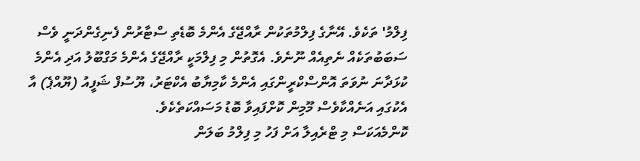ފިލްމު' ތަކެވެ. އޭނާގެ ފިލްމުތަކުން ރާއްޖޭގެ އެންމެ ބޮޑެތި ސްޓާރުން ފެނިގެންދަނީ ވެސް ސަބަބުތަކެއް ނެތިއެއް ނޫނެވެ. އެގޮތުން މި ފިލްމަކީ ރާއްޖޭގެ އެންމެ މަގްބޫލު އަދި އެންމެ ކުޅަދާނަ ނުވަތަ އޮންސްކްރީންގައި އެންމެ ކާމިޔާބު އެކްޓަރު، ޔޫސުފް ޝަފީއު (ޔޫއްޕެ) އާ އެކުގައި އަނެއްކާވެސް މޫމިން ކޮށްފައިވާ ބޮޑު މަސައްކަތެކެވެ.
ކޮންމެއަކަސް މި ޓްރެއިލާ އަށް ފަހު މި ފިލްމު ބަލަން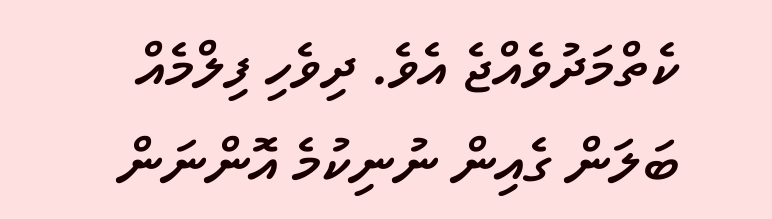ކެތްމަދުވެއްޖެ އެވެ. ދިވެހި ފިލްމެއް ބަލަން ގެއިން ނުނިކުމެ އޮންނަން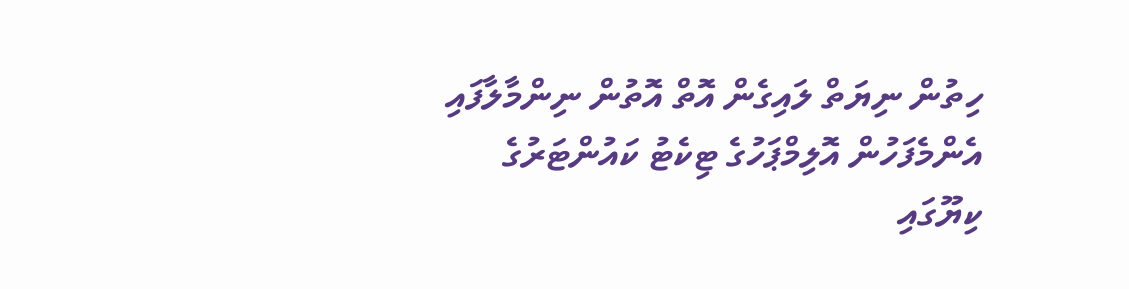ހިތުން ނިޔަތް ލައިގެން އޮތް އޮތުން ނިންމާލާފައި އެންމެފަހުން އޮލިމްޕަހުގެ ޓިކެޓު ކައުންޓަރުގެ ކިޔޫގައި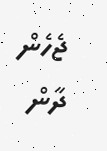ޖެހެން ދާން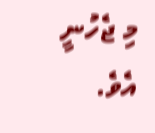މި ޖެހުނީ އެވެ.